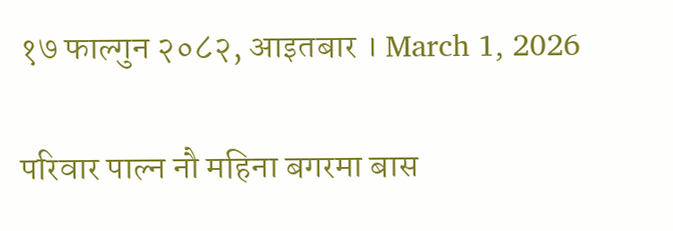१७ फाल्गुन २०८२, आइतबार । March 1, 2026

परिवार पाल्न नौ महिना बगरमा बास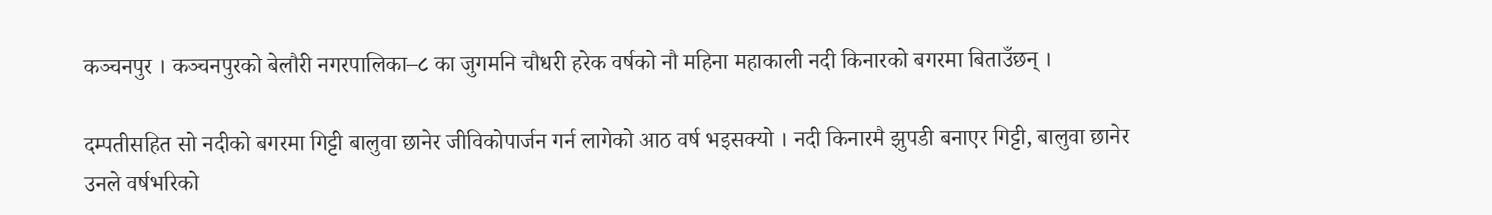कञ्चनपुर । कञ्चनपुरको बेलौरी नगरपालिका–८ का जुगमनि चौधरी हरेक वर्षको नौ महिना महाकाली नदी किनारको बगरमा बिताउँछन् ।

दम्पतीसहित सो नदीको बगरमा गिट्टी बालुवा छानेर जीविकोपार्जन गर्न लागेको आठ वर्ष भइसक्यो । नदी किनारमै झुपडी बनाएर गिट्टी, बालुवा छानेर उनले वर्षभरिको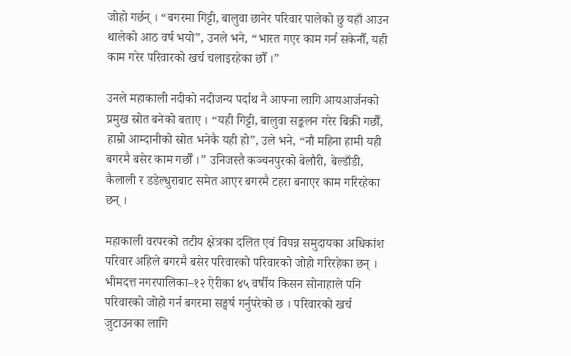जोहो गर्छन् । “बगरमा गिट्टी, बालुवा छानेर परिवार पालेको छु यहाँ आउन थालेको आठ वर्ष भयो”, उनले भने, “भारत गएर काम गर्न सकेनौँ, यही काम गरेर परिवारको खर्च चलाइरहेका छौँ ।”

उनले महाकाली नदीको नदीजन्य पर्दाथ नै आफ्ना लागि आयआर्जनको प्रमुख स्रोत बनेको बताए । “यही गिट्टी, बालुवा सङ्कलन गरेर बिक्री गर्छौँ, हाम्रो आम्दानीको स्रोत भनेकै यही हो”, उले भने, “नौ महिना हामी यही बगरमै बसेर काम गर्छौँ ।” उनिजस्तै कञ्चनपुरको बेलौरी, बेल्डाँडी, कैलाली र डडेल्धुराबाट समेत आएर बगरमै टहरा बनाएर काम गरिरहेका छन् ।

महाकाली वरपरको तटीय क्षेत्रका दलित एवं विपन्न समुदायका अधिकांश परिवार अहिले बगरमै बसेर परिवारको परिवारको जोहो गरिरहेका छन् । भीमदत्त नगरपालिका–१२ ऐरीका ४५ वर्षीय किसन सोनाहाले पनि परिवारको जोहो गर्न बगरमा सङ्घर्ष गर्नुपरेको छ । परिवारको खर्च जुटाउनका लागि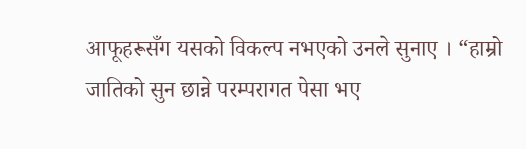आफूहरूसँग यसको विकल्प नभएको उनले सुनाए । “हाम्रो जातिको सुन छान्ने परम्परागत पेसा भए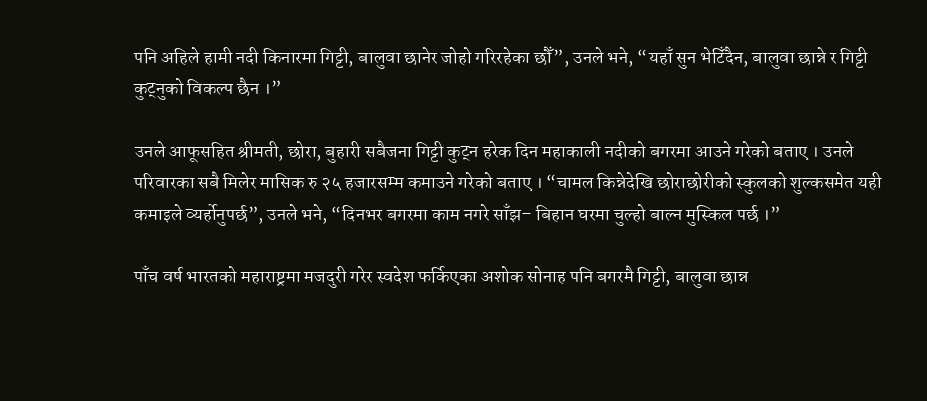पनि अहिले हामी नदी किनारमा गिट्टी, बालुवा छानेर जोहो गरिरहेका छौँ”, उनले भने, “यहाँ सुन भेटिँदैन, बालुवा छान्ने र गिट्टी कुट्नुको विकल्प छैन ।”

उनले आफूसहित श्रीमती, छोरा, बुहारी सबैजना गिट्टी कुट्न हरेक दिन महाकाली नदीको बगरमा आउने गरेको बताए । उनले परिवारका सबै मिलेर मासिक रु २५ हजारसम्म कमाउने गरेको बताए । “चामल किन्नेदेखि छोराछोरीको स्कुलको शुल्कसमेत यही कमाइले व्यर्होनुपर्छ”, उनले भने, “दिनभर बगरमा काम नगरे साँझ– बिहान घरमा चुल्हो बाल्न मुस्किल पर्छ ।”

पाँच वर्ष भारतको महाराष्ट्रमा मजदुरी गरेर स्वदेश फर्किएका अशोक सोनाह पनि बगरमै गिट्टी, बालुवा छान्न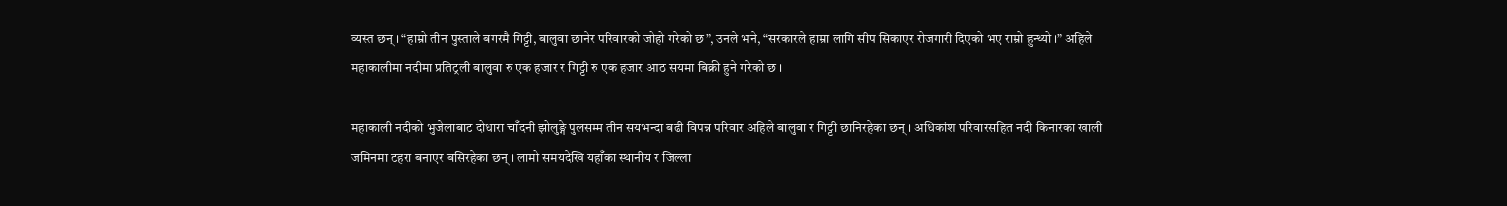व्यस्त छन् । “हाम्रो तीन पुस्ताले बगरमै गिट्टी, बालुवा छानेर परिवारको जोहो गरेको छ”, उनले भने, “सरकारले हाम्रा लागि सीप सिकाएर रोजगारी दिएको भए राम्रो हुन्थ्यो ।” अहिले महाकालीमा नदीमा प्रतिट्रली बालुवा रु एक हजार र गिट्टी रु एक हजार आठ सयमा बिक्री हुने गरेको छ ।

महाकाली नदीको भुजेलाबाट दोधारा चाँदनी झोलुङ्गे पुलसम्म तीन सयभन्दा बढी विपन्न परिवार अहिले बालुवा र गिट्टी छानिरहेका छन् । अधिकांश परिवारसहित नदी किनारका खाली जमिनमा टहरा बनाएर बसिरहेका छन् । लामो समयदेखि यहाँका स्थानीय र जिल्ला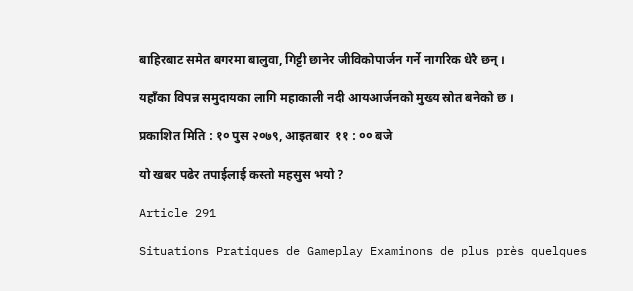बाहिरबाट समेत बगरमा बालुवा, गिट्टी छानेर जीविकोपार्जन गर्ने नागरिक धेरै छन् ।

यहाँका विपन्न समुदायका लागि महाकाली नदी आयआर्जनको मुख्य स्रोत बनेको छ ।

प्रकाशित मिति : १० पुस २०७९, आइतबार  ११ : ०० बजे

यो खबर पढेर तपाईलाई कस्तो महसुस भयो ?

Article 291

Situations Pratiques de Gameplay Examinons de plus près quelques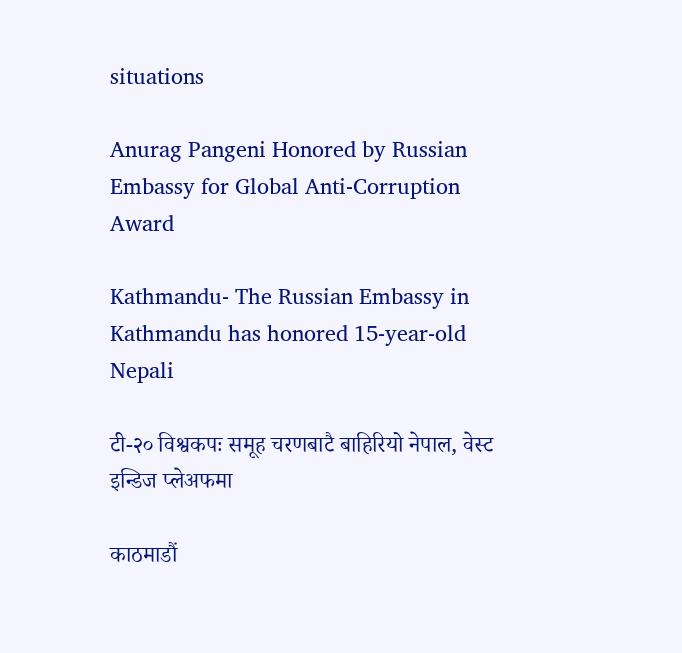situations

Anurag Pangeni Honored by Russian Embassy for Global Anti-Corruption Award

Kathmandu- The Russian Embassy in Kathmandu has honored 15-year-old Nepali

टी-२० विश्वकपः समूह चरणबाटै बाहिरियो नेपाल, वेस्ट इन्डिज प्लेअफमा

काठमाडौं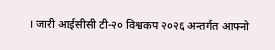। जारी आईसीसी टी-२० विश्वकप २०२६ अन्तर्गत आफ्नो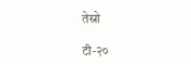तेस्रो

टी-२०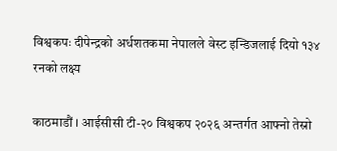विश्वकपः दीपेन्द्रको अर्धशतकमा नेपालले वेस्ट इन्डिजलाई दियो १३४ रनको लक्ष्य

काठमाडौं । आईसीसी टी-२० विश्वकप २०२६ अन्तर्गत आफ्नो तेस्रो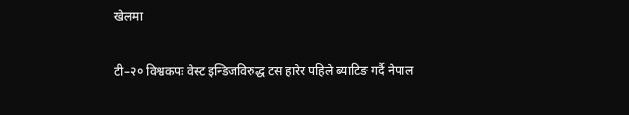खेलमा

टी–२० विश्वकपः वेस्ट इन्डिजविरुद्ध टस हारेर पहिले ब्याटिङ गर्दै नेपाल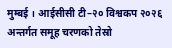मुम्बई । आईसीसी टी–२० विश्वकप २०२६ अन्तर्गत समूह चरणको तेस्रो